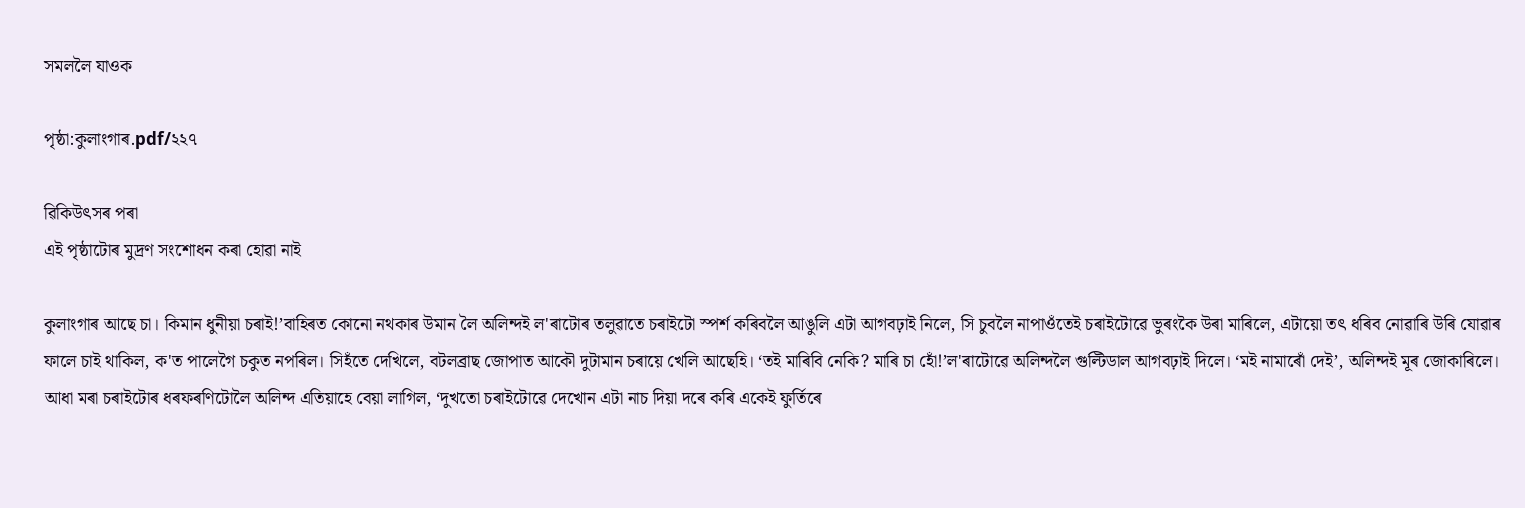সমললৈ যাওক

পৃষ্ঠা:কুলাংগাৰ.pdf/২২৭

ৱিকিউৎসৰ পৰা
এই পৃষ্ঠাটোৰ মুদ্ৰণ সংশোধন কৰা হোৱা নাই

কুলাংগাৰ আছে চা। কিমান ধুনীয়া চৰাই!’বাহিৰত কোনো নথকাৰ উমান লৈ অলিন্দই ল'ৰাটোৰ তলুৱাতে চৰাইটো স্পৰ্শ কৰিবলৈ আঙুলি এটা আগবঢ়াই নিলে, সি চুবলৈ নাপাওঁতেই চৰাইটোৱে ভুৰংকৈ উৰা মাৰিলে, এটায়ো তৎ ধৰিব নোৱাৰি উৰি যোৱাৰ ফালে চাই থাকিল, ক'ত পালেগৈ চকুত নপৰিল। সিহঁতে দেখিলে, বটলব্ৰাছ জোপাত আকৌ দুটামান চৰায়ে খেলি আছেহি। ‘তই মাৰিবি নেকি? মাৰি চা হোঁ!’ল'ৰাটোৱে অলিন্দলৈ গুল্টিডাল আগবঢ়াই দিলে। ‘মই নামাৰোঁ দেই’, অলিন্দই মূৰ জোকাৰিলে। আধা মৰা চৰাইটোৰ ধৰফৰণিটোলৈ অলিন্দ এতিয়াহে বেয়া লাগিল, ‘দুখতো চৰাইটোৱে দেখোন এটা নাচ দিয়া দৰে কৰি একেই ফুৰ্তিৰে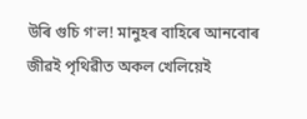উৰি গুচি গ'ল! মানুহৰ বাহিৰে আনবোৰ জীৱই পৃথিৱীত অকল খেলিয়েই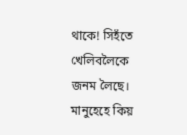থাকে! সিহঁতে খেলিবলৈকে জনম লৈছে। মানুহেহে কিয়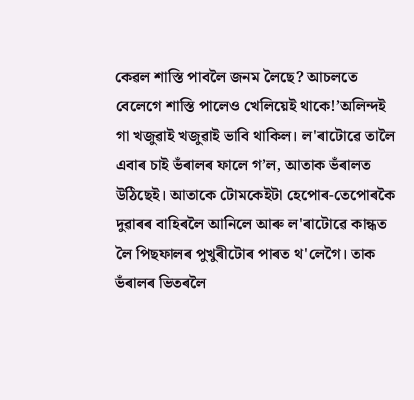কেৱল শাস্তি পাবলৈ জনম লৈছে? আচলতে বেলেগে শাস্তি পালেও খেলিয়েই থাকে!’অলিন্দই গা খজুৱাই খজুৱাই ভাবি থাকিল। ল'ৰাটোৱে তালৈ এবাৰ চাই ভঁৰালৰ ফালে গ’ল, আতাক ভঁৰালত উঠিছেই। আতাকে টোমকেইটা হেপোৰ-তেপোৰকৈ দুৱাৰৰ বাহিৰলৈ আনিলে আৰু ল'ৰাটোৱে কান্ধত লৈ পিছফালৰ পুখুৰীটোৰ পাৰত থ'লেগৈ। তাক ভঁৰালৰ ভিতৰলৈ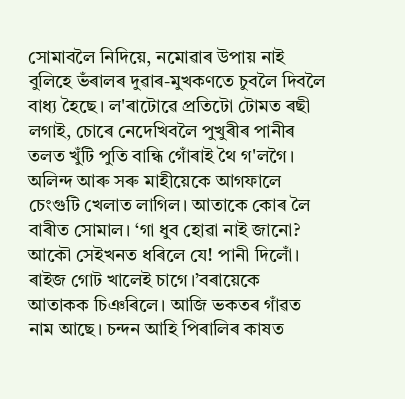সোমাবলৈ নিদিয়ে, নমোৱাৰ উপায় নাই বুলিহে ভঁৰালৰ দুৱাৰ-মুখকণতে চুবলৈ দিবলৈ বাধ্য হৈছে। ল'ৰাটোৱে প্ৰতিটো টোমত ৰছী লগাই, চোৰে নেদেখিবলৈ পুখুৰীৰ পানীৰ তলত খুঁটি পুতি বান্ধি গোঁৰাই থৈ গ'লগৈ। অলিন্দ আৰু সৰু মাহীয়েকে আগফালে চেংগুটি খেলাত লাগিল। আতাকে কোৰ লৈ বাৰীত সোমাল। ‘গা ধুব হোৱা নাই জানো? আকৌ সেইখনত ধৰিলে যে! পানী দিলোঁ। ৰাইজ গোট খালেই চাগে।’বৰায়েকে আতাকক চিঞৰিলে। আজি ভকতৰ গাঁৱত নাম আছে। চন্দন আহি পিৰালিৰ কাষত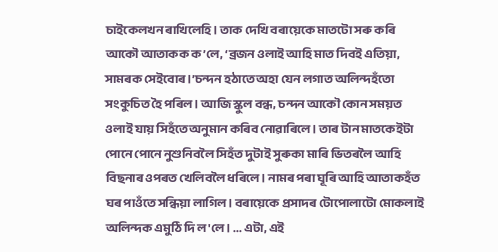চাইকেলখন ৰাখিলেহি। তাক দেখি বৰায়েকে মাতটো সৰু কৰি আকৌ আতাকক ক’লে, ‘ব্ৰজন ওলাই আহি মাত দিবই এতিয়া, সামৰক সেইবোৰ।’চন্দন হঠাতে অহা যেন লগাত অলিন্দহঁতো সংকুচিত হৈ পৰিল। আজি স্কুল বন্ধ, চন্দন আকৌ কোন সময়ত ওলাই যায় সিহঁতে অনুমান কৰিব নোৱাৰিলে। তাৰ টান মাতকেইটা পোনে পোনে নুশুনিবলৈ সিহঁত দুটাই সুৰুকা মাৰি ভিতৰলৈ আহি বিছনাৰ ওপৰত খেলিবলৈ ধৰিলে। নামৰ পৰা ঘূৰি আহি আতাকহঁত ঘৰ পাওঁতে সন্ধিয়া লাগিল। বৰায়েকে প্ৰসাদৰ টোপোলাটো মোকলাই অলিন্দক এমুঠি দি ল'লে। ... এটা, এই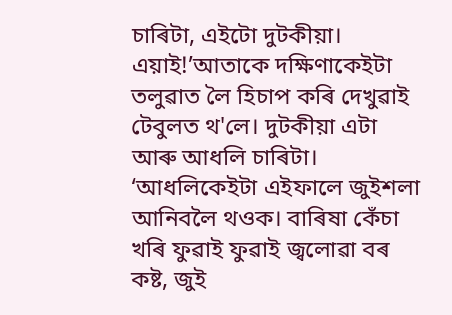চাৰিটা, এইটো দুটকীয়া। এয়াই!’আতাকে দক্ষিণাকেইটা তলুৱাত লৈ হিচাপ কৰি দেখুৱাই টেবুলত থ'লে। দুটকীয়া এটা আৰু আধলি চাৰিটা। ‘আধলিকেইটা এইফালে জুইশলা আনিবলৈ থওক। বাৰিষা কেঁচা খৰি ফুৱাই ফুৱাই জ্বলোৱা বৰ কষ্ট, জুই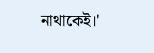নাথাকেই।'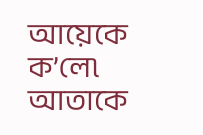আয়েকে ক’লে৷ আতাকে